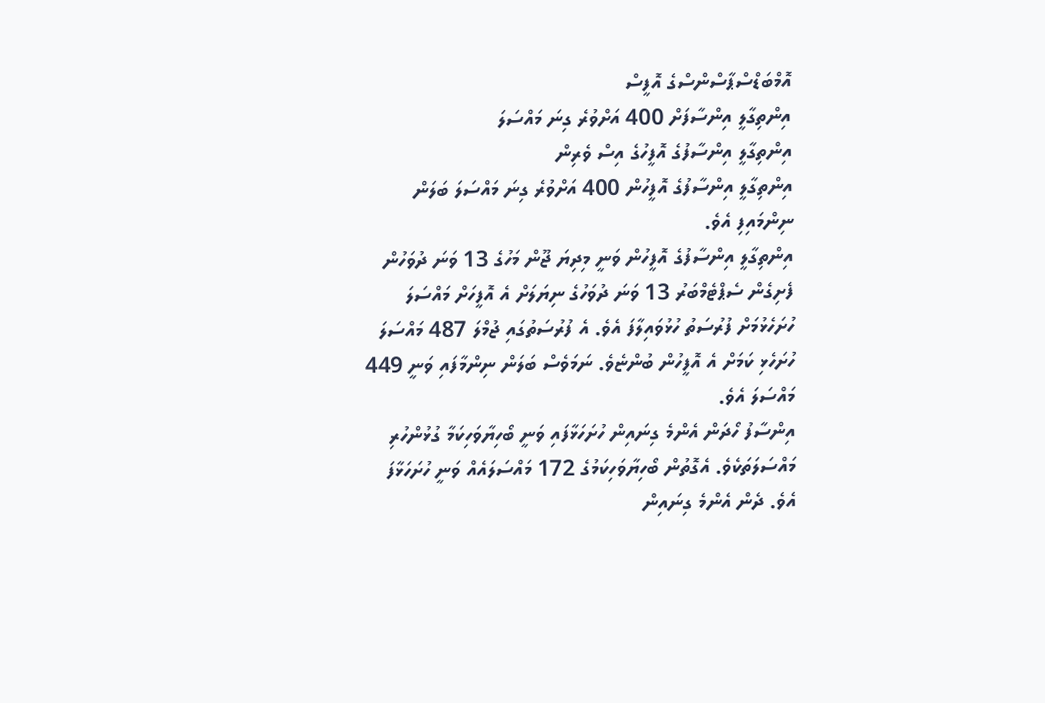އޮމްބަޑްސްޕާސްންސްގެ އޮފީސް
އިންތިގާލީ އިންސާފަށް 400 އަށްވުރެ ގިނަ މައްސަލަ
އިންތިގާލީ އިންސާފުގެ އޮފީހުގެ އިސް ވެރިން
އިންތިގާލީ އިންސާފުގެ އޮފީހުން 400 އަށްވުރެ ގިނަ މައްސަލަ ބަލަން ނިންމައިފި އެވެ.
އިންތިގާލީ އިންސާފުގެ އޮފީހުން ވަނީ މިދިޔަ ޖޫން މަހުގެ 13 ވަނަ ދުވަހުން ފެށިގެން ސެޕްޓެމްބަރު 13 ވަނަ ދުވަހުގެ ނިޔަލަށް އެ އޮފީހަށް މައްސަލަ ހުށަހެޅުމަށް ފުރުސަތު ހުޅުވައިލާފަ އެވެ. އެ ފުރުސަތުގައި ޖުމްލަ 487 މައްސަލަ ހުށަހެޅި ކަމަށް އެ އޮފީހުން ބުންޏެވެ. ނަމަވެސް ބަލަން ނިންމާފައި ވަނީ 449 މައްސަލަ އެވެ.
އިންސާފު ހޯދަން އެންމެ ގިނައިން ހުށަހަޅާފައި ވަނީ ބޯހިޔާވަހިކަމާ ގުޅުންހުރި މައްސަލަތަކެވެ. އެގޮތުން ބޯހިޔާވަހިކަމުގެ 172 މައްސަލައެއް ވަނީ ހުށަހަޅާފަ އެވެ. ދެން އެންމެ ގިނައިން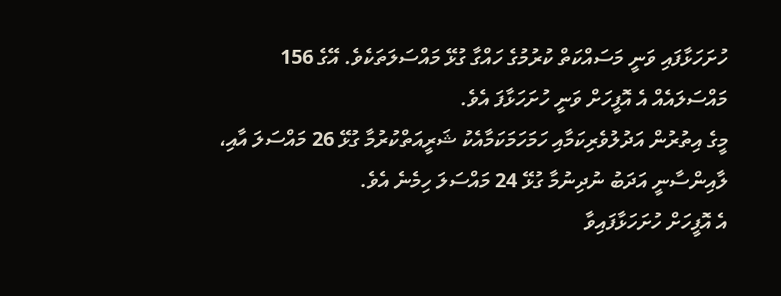ހުށަހަޅާފައި ވަނީ މަސައްކަތް ކުރުމުގެ ހައްގާ ގުޅޭ މައްސަލަތަކެވެ. އޭގެ 156 މައްސަލައެއް އެ އޮފީހަށް ވަނީ ހުށަހަޅާފަ އެވެ.
މީގެ އިތުރުން އަދުލުވެރިކަމާއި ހަމަހަމަކަމާއެކު ޝަރީއަތްކުރުމާ ގުޅޭ 26 މައްސަލަ އާއި، ލާއިންސާނީ އަދަބު ނުދިނުމާ ގުޅޭ 24 މައްސަލަ ހިމެނެ އެވެ.
އެ އޮފީހަށް ހުށަހަޅާފައިވާ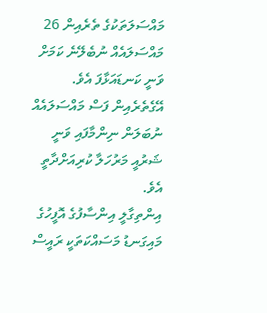މައްސަލަތަކުގެ ތެރެއިން 26 މައްސަލައެއް ނުބެލޭނެ ކަމަށް ވަނީ ކަނޑައަޅާފަ އެވެ. އޭގެތެރެއިން ފަސް މައްސަލައެއް ނުބަލަން ނިންމާފައި ވަނީ ޝަރުއީ މަރުހަލާ ކުރިއަށްދާތީ އެވެ.
އިންތިގާލީ އިންސާފުގެ އޮފީހުގެ މައިގަނޑު މަސައްކަތަކީ ރައީސް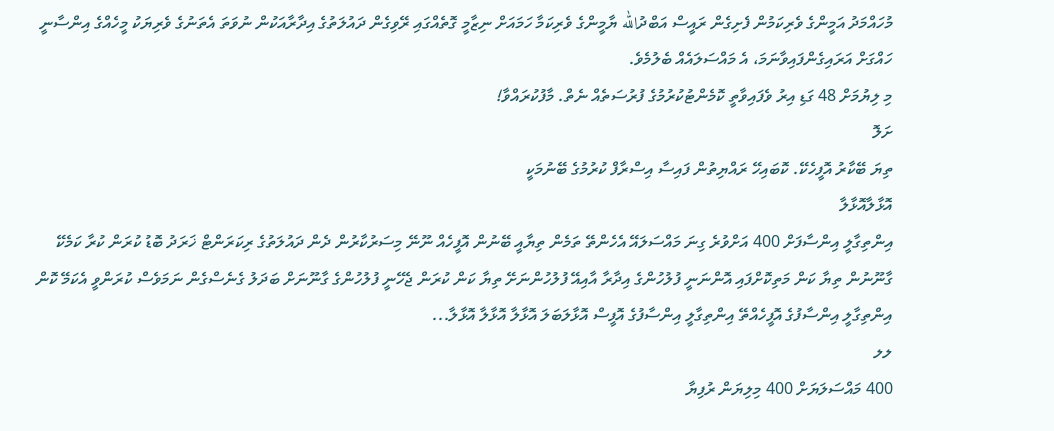މުހައްމަދު އަމީންގެ ވެރިކަމުން ފެށިގެން ރައީސް އަބްދުالله ޔާމީންގެ ވެރިކަމާ ހަމައަށް ނިޒާމީ ގޮތެއްގައި ރޭވިގެން ދައުލަތުގެ އިދާރާއަކުން ނުވަތަ އެތަނުގެ ވެރިޔަކު މީހެއްގެ އިންސާނީ ހައްގަށް އަރައިގެންފައިވާނަމަ، އެ މައްސަލައެއް ބެލުމެވެ.
މި ލިޔުމަށް 48 ގަޑި އިރު ވެފައިވާތީ ކޮމެންޓުކުރުމުގެ ފުރުސަތެއް ނެތް. މާފުކުރައްވާ!
ށަލޮ
ތިޔަ ބޭކާރު އޮފީހެކޭ. ކޮބައިހޭ ރައްޔިތުން ފައިސާ އިސްރާފް ކުރުމުގެ ބޭނުމަކީ
އޮޅާލާއޮޅާލާ
އިންތިގާލީ އިންސާފަށް 400 އަށްވުރެ ގިނަ މައްސަލައޭ އެހެންތޭ ތަމެން ތިޔާއީ ބޭނުން އޮފީހެއް ނޫނޭ މިސަރުކާރުން ދެން ދައުލަތުގެ ރިކަރަންޓް ޚަރަދު ބޮޑު ކުރަން ކުރާ ކަމެކޭ ގާނޫނުން ތިޔާ ކަން މަތިކޮށްފައި އޮންނަނީ ފުލުހުންގެ އިދާރާ އާއިއޭ ފުލުހުންނަށޭ ތިޔާ ކަން ކުރަން ޖެހޭނީ ފުލުހުންގެ ގާނޫނަށް ބަދަލު ގެނެސްގެން ނަމަވެސް ކުރަންވީ އެކަމޭ ކޮން އިންތިގާލީ އިންސާފުގެ އޮފީހެއްތޭ އިންތިގާލީ އިންސާފުގެ އޮފީސް އޮޅާލަބަލަ އޮޅާލާ އޮޅާލާ އޮޅާލާ...
ލލ
400 މައްސަލަޔަށް 400 މިލިޔަން ރުފިޔާ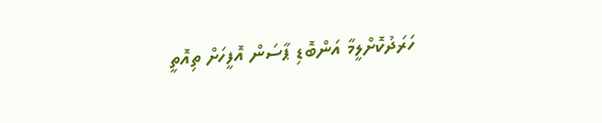ހަރަދުކޮށްލީމާ އަންބޮޑި ޕާސަން އޮފީހަށް ތިއޮތީ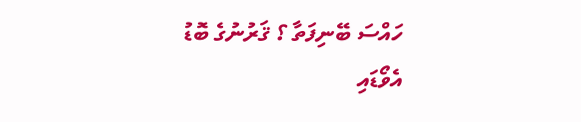ހައްސަ ބޭނިފަތާ ؟ ޤަރުނުގެ ބޮޑު އެވޯޑައި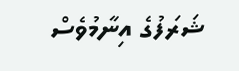ޝަރަފުގެ އިނާމުވެސް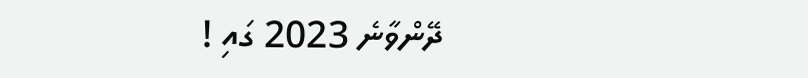ދޭންވާނެ 2023 ގައި !